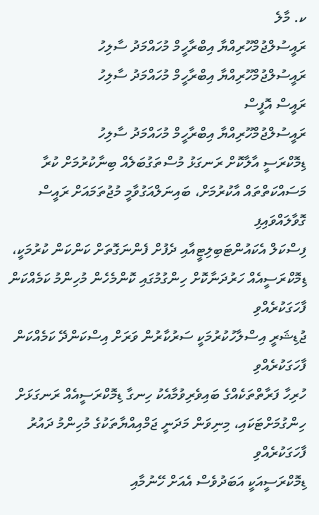ކ. މާލެ
ރައީސުލްޖުމްހޫރިއްޔާ އިބްރާހީމް މުހައްމަދު ސާލިހު
ރައީސުލްޖުމްހޫރިއްޔާ އިބްރާހީމް މުހައްމަދު ސާލިހު
ރައީސް އޮފީސް
ރައީސުލްޖުމްހޫރިއްޔާ އިބްރާހީމް މުހައްމަދު ސާލިހު
ޑިމޮކްރަސީ އާލާކޮށް ރަނގަޅު މުސްތަގުބަލެއް ބިނާކުރުމަށް ކުރާ މަސައްކަތްތައް އާކުރުމަށް، ބައިނަލްއަގުވާމީ މުޖުތަމައަށް ރައީސް ގޮވާލައްވައިފި
ފިސްކަލް އެކައުންޓަބިލިޓީއާއި ދެފުށް ފެންނަގޮތަށް ކަންކަން ކުރުމަކީ، ޑިމޮކްރަސީއެއް ހަރުދަނާކޮށް ހިންގުމުގައި ކޮންމެހެން މުހިންމު ކަމެއްކަން ފާހަގަކުރެއްވި
ޖުޑިޝަރީ އިސްލާހުކުރުމަކީ ސަރުކާރުން ވަރަށް އިސްކަންދޭ ކަމެއްކަން ފާހަގަކުރެއްވި
ހުރިހާ ފަރާތްތަކެއްގެ ބައިވެރިވުމާއެކު ހިނގާ ޑިމޮކްރަސީއެއް ރަނގަޅަށް ހިންގުމަށްޓަކައި، މިނިވަން މަދަނީ ޖަމްއިއްޔާތަކުގެ މުހިންމު ދައުރު ފާހަގަކުރެއްވި
ޑިމޮކްރަސީއަކީ އަބަދުވެސް އެއަށް ހޭނުމާއި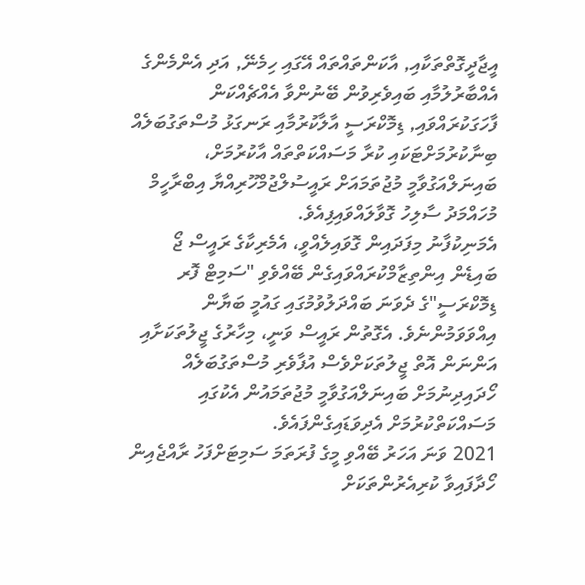އީޖާދީގޮތްތަކާއި, އާކަންތައްތައް އޭގައި ހިމެނޭ, އަދި އެންމެންގެ އެއްބާރުލުމާއި ބައިވެރިވުން ބޭނުންވާ އެއްޗެއްކަން ފާހަގަކުރައްވައި, ޑިމޮކްރަސީ އާލާކުރުމާއި ރަނގަޅު މުސްތަގުބަލެއް ބިނާކުރުމަށްޓަކައި ކުރާ މަސައްކަތްތައް އާކުރުމަށް، ބައިނަލްއަގުވާމީ މުޖުތަމައަށް ރައީސުލްޖުމްހޫރިއްޔާ އިބްރާހީމް މުހައްމަދު ސާލިހު ގޮވާލައްވައިފިއެވެ.
އެމަނިކުފާނު މިފަދައިން ގޮވައިލެއްވީ، އެމެރިކާގެ ރައީސް ޖޯ ބައިޑެން އިންތިޒާމްކުރައްވައިގެން ބޭއްވެވި "ސަމިޓް ފޮރ ޑިމޮކްރަސީ"ގެ ދެވަނަ ބައްދަލުވުމުގައި ގައުމީ ބަޔާން އިއްވަވަމުންނެވެ. އެގޮތުން ރައީސް ވަނީ، މިހާރުގެ ޖީލުތަކަށާއި އަންނަން އޮތް ޖީލުތަކަށްވެސް އުފާވެރި މުސްތަގުބަލެއް ހޯދައިދިނުމަށް ބައިނަލްއަގުވާމީ މުޖުތަމައުން އެކުގައި މަސައްކަތްކުރުމަށް އެދިވަޑައިގެންފައެވެ.
2021 ވަނަ އަހަރު ބޭއްވި މީގެ ފުރަތަމަ ސަމިޓަށްފަހު ރާއްޖެއިން ހޯދާފައިވާ ކުރިއެރުންތަކަށް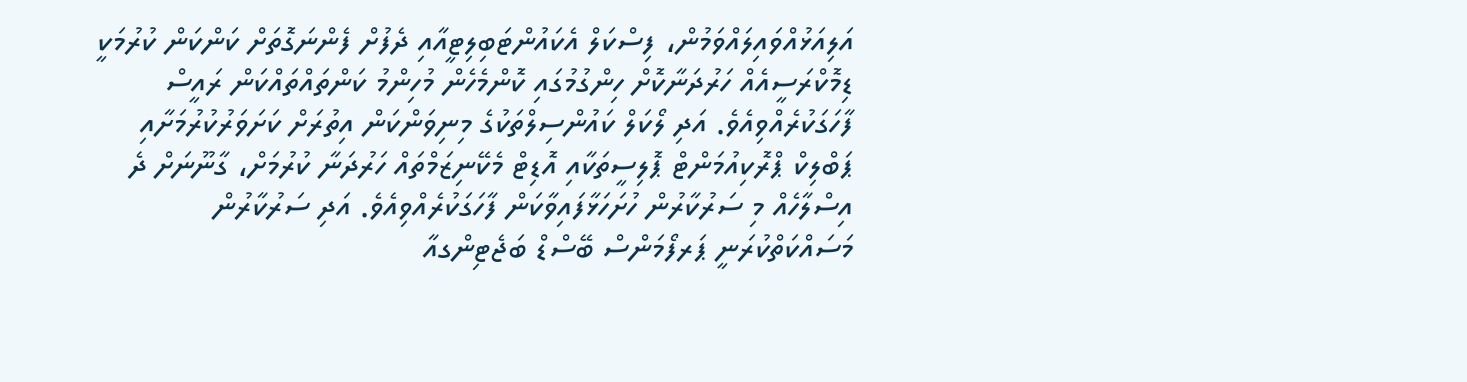އަލިއަޅުއްވައިލައްވަމުން، ފިސްކަލް އެކައުންޓަބިލިޓީއާއި ދެފުށް ފެންނަގޮތަށް ކަންކަން ކުރުމަކީ ޑިމޮކްރަސީއެއް ހަރުދަނާކޮށް ހިންގުމުގައި ކޮންމެހެން މުހިންމު ކަންތައްތައްކަން ރައީސް ފާހަގަކުރެއްވިއެވެ. އަދި ލޯކަލް ކައުންސިލްތަކުގެ މިނިވަންކަން އިތުރަށް ކަށަވަރުކުރުމަށާއި ޕަބްލިކް ޕްރޮކިއުމަންޓް ޕޮލިސީތަކާއި އޮޑިޓް މެކޭނިޒަމްތައް ހަރުދަނާ ކުރުމަށް، ގާނޫނަށް ދެ އިސްލާހެއް މި ސަރުކާރުން ހުށަހަޅާފައިވާކަން ފާހަގަކުރެއްވިއެވެ. އަދި ސަރުކާރުން މަސައްކަތްކުރަނީ ޕަރފޯމަންސް ބޭސްޑް ބަޖެޓިންގއާ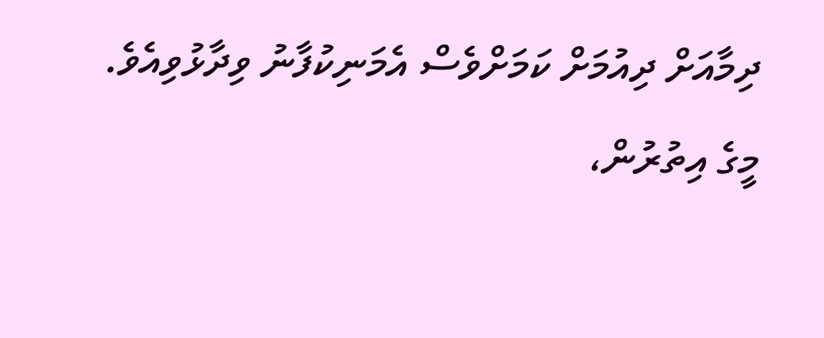ދިމާއަށް ދިއުމަށް ކަމަށްވެސް އެމަނިކުފާނު ވިދާޅުވިއެވެ.
މީގެ އިތުރުން،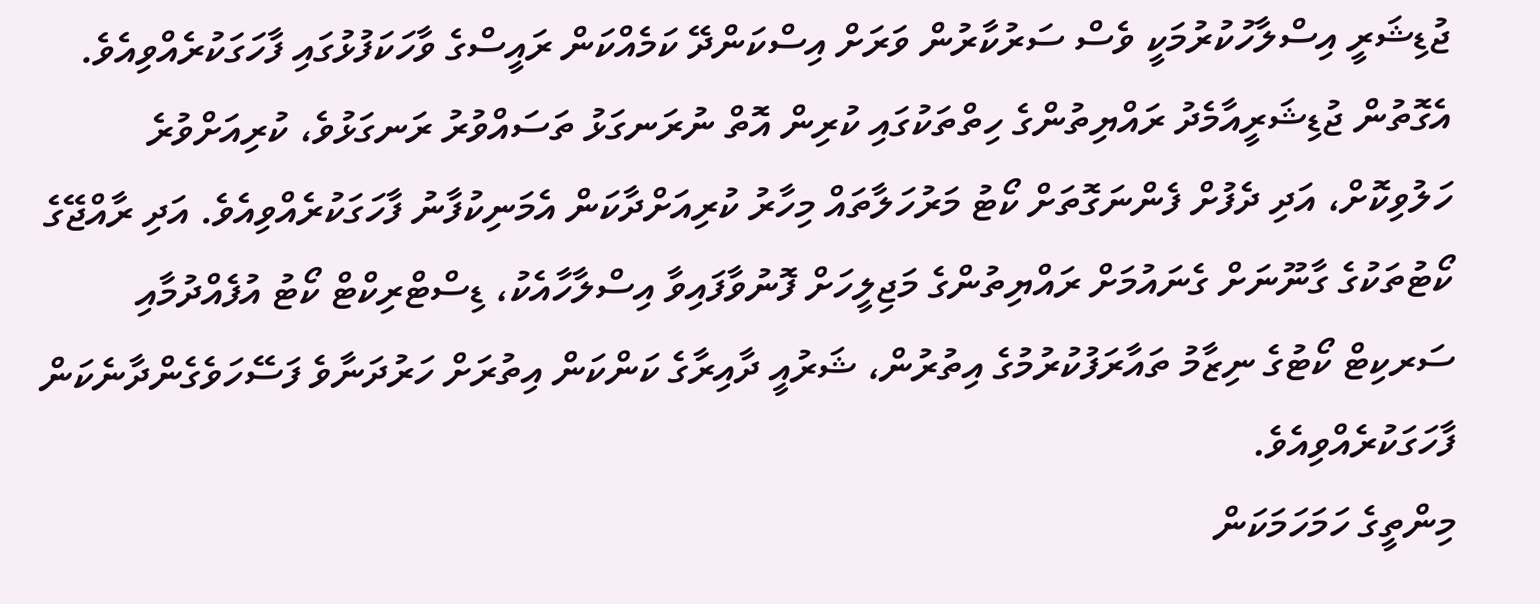ޖުޑިޝަރީ އިސްލާހުކުރުމަކީ ވެސް ސަރުކާރުން ވަރަށް އިސްކަންދޭ ކަމެއްކަން ރައީސްގެ ވާހަކަފުޅުގައި ފާހަގަކުރެއްވިއެވެ. އެގޮތުން ޖުޑިޝަރީއާމެދު ރައްޔިތުންގެ ހިތްތަކުގައި ކުރިން އޮތް ނުރަނގަޅު ތަސައްވުރު ރަނގަޅުވެ، ކުރިއަށްވުރެ ހަލުވިކޮށް، އަދި ދެފުށް ފެންނަގޮތަށް ކޯޓު މަރުހަލާތައް މިހާރު ކުރިއަށްދާކަން އެމަނިކުފާނު ފާހަގަކުރެއްވިއެވެ. އަދި ރާއްޖޭގެ ކޯޓުތަކުގެ ގާނޫނަށް ގެނައުމަށް ރައްޔިތުންގެ މަޖިލީހަށް ފޮނުވާފައިވާ އިސްލާހާއެކު، ޑިސްޓްރިކްޓް ކޯޓު އުފެއްދުމާއި ސަރކިޓް ކޯޓުގެ ނިޒާމު ތައާރަފުކުރުމުގެ އިތުރުން، ޝަރުއީ ދާއިރާގެ ކަންކަން އިތުރަށް ހަރުދަނާވެ ފަސޭހަވެގެންދާނެކަން ފާހަގަކުރެއްވިއެވެ.
މިންތީގެ ހަމަހަމަކަން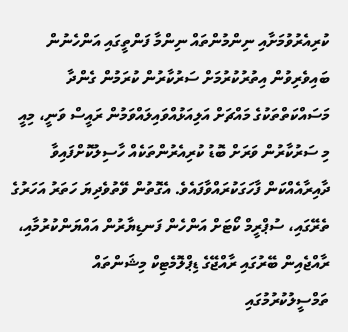ކުރިއެރުވުމަށާއި ނިންމުންތައް ނިންމާ ފަންތީގައި އަންހެނުން ބައިވެރިވުން އިތުރުކުރުމަށް ސަރުކާރުން ކުރަމުން ގެންދާ މަސައްކަތްތަކުގެ މައްޗަށް އަލިއަޅުއްވައިލައްވަމުން ރައީސް ވަނީ، މިއީ މި ސަރުކާރުން ވަރަށް ބޮޑު ކުރިއެރުންތަކެއް ހާސިލުކޮށްފައިވާ ދާއިރާއެއްކަން ފާހަގަކުރައްވާފައެވެ. އެގޮތުން ވޭތުވެދިޔަ ހަތަރު އަހަރުގެ ތެރޭގައި، ސުޕްރީމް ކޯޓަށް އަންހެން ފަނޑިޔާރުން އައްޔަންކުރުމާއި، ރާއްޖެއިން ބޭރުގައި ރާއްޖޭގެ ޑިޕްލޮމެޓިކް މިޝަންތައް ތަމްސީލުކުރުމުގައި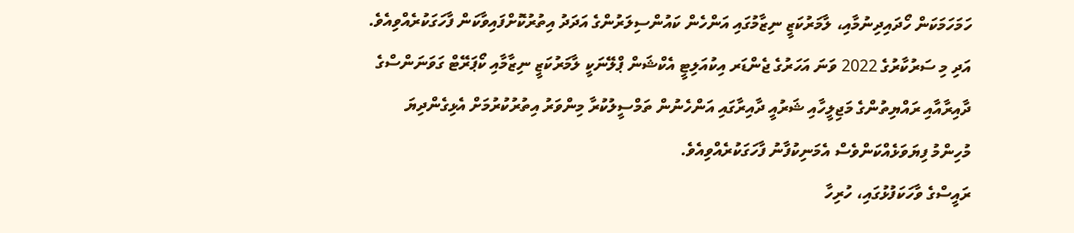ހަމަހަމަކަން ހޯދައިދިނުމާއި، ލާމަރުކަޒީ ނިޒާމުގައި އަންހެން ކައުންސިލަރުންގެ އަދަދު އިތުރުކޮށްފައިވާކަން ފާހަގަކުރެއްވިއެވެ. އަދި މި ސަރުކާރުގެ 2022 ވަނަ އަހަރުގެ ޖެންޑަރ އިކުއަލިޓީ އެކްޝަން ޕްލޭނަކީ ލާމަރުކަޒީ ނިޒާމާއި ކޯޕަރޭޓް ގަވަނަންސްގެ ދާއިރާއާއި ރައްޔިތުންގެ މަޖިލީހާއި ޝަރުއީ ދާއިރާގައި އަންހެނުން ތަމްސީލުކުރާ މިންވަރު އިތުރުކުރުމަށް އެޅިގެންދިޔަ މުހިންމު ފިޔަވަޅެއްކަންވެސް އެމަނިކުފާނު ފާހަގަކުރެއްވިއެވެ.
ރައީސްގެ ވާހަކަފުޅުގައި، ހުރިހާ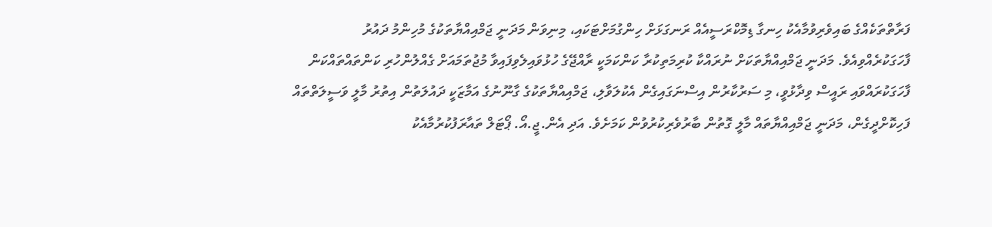ފަރާތްތަކެއްގެ ބައިވެރިވުމާއެކު ހިނގާ ޑިމޮކްރަސީއެއް ރަނގަޅަށް ހިންގުމަށްޓަކައި، މިނިވަން މަދަނީ ޖަމްއިއްޔާތަކުގެ މުހިންމު ދައުރު ފާހަގަކުރެއްވިއެވެ. މަދަނީ ޖަމްއިއްޔާތަކަށް ނުރައްކާ ކުރިމަތިކުރާ ކަންކަމަކީ ރާއްޖޭގެ ހުޅުވައިލެވިފައިވާ މުޖުތަމައަށް ގެއްލުންހުރި ކަންތައްތައްކަން ފާހަގަކުރައްވައި ރައީސް ވިދާޅުވީ، މި ސަރުކާރުން އިސްނަގައިގެން އެކުލަވާލި، ޖަމްއިއްޔާތަކުގެ ގާނޫނުގެ އަމާޒަކީ ދައުލަތުން އިތުރު މާލީ ވަސީލަތްތައް ފަހިކޮށްދީގެން، މަދަނީ ޖަމްއިއްޔާތައް މާލީ ގޮތުން ބާރުވެރިކުރުވުން ކަމަށެވެ. އަދި އެން.ޖީ.އޯ. ޕޯޓަލް ތައާރަފުކުރުމާއެކު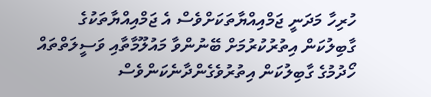ހުރިހާ މަދަނީ ޖަމްއިއްޔާތަކަށްވެސް އެ ޖަމްއިއްޔާތަކުގެ ގާބިލުކަން އިތުރުކުރުމަށް ބޭނުންވާ މައުލޫމާތާއި ވަސީލަތްތައް ހޯދުމުގެ ގާބިލުކަން އިތުރުވެގެންދާނެކަންވެސް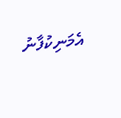އެމަނިކުފާނު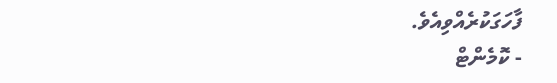ފާހަގަކުރެއްވިއެވެ.
- ކޮމެންޓް